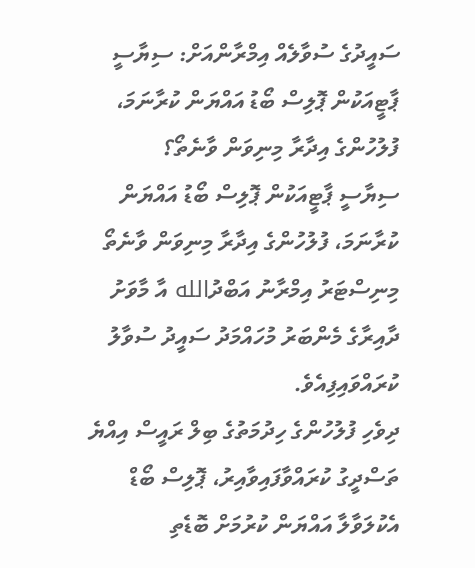ސައީދުގެ ސުވާލެއް އިމްރާންއަށް: ސިޔާސީ ޕާޓީއަކުން ޕޮލިސް ބޯޑު އައްޔަން ކުރާނަމަ، ފުލުހުންގެ އިދާރާ މިނިވަން ވާނެތޯ؟
ސިޔާސީ ޕާޓީއަކުން ޕޮލިސް ބޯޑު އައްޔަން ކުރާނަމަ، ފުލުހުންގެ އިދާރާ މިނިވަން ވާނެތޯ މިނިސްޓަރު އިމްރާނު އަބްދުالله އާ މާވަށު ދާއިރާގެ މެންބަރު މުހައްމަދު ސައީދު ސުވާލު ކުރައްވައިފިއެވެ.
ދިވެހި ފުލުހުންގެ ހިދުމަތުގެ ބިލް ރައީސް އިއްޔެ ތަސްދީގު ކުރައްވާފައިވާއިރު، ޕޮލިސް ބޯޑް އެކުލަވާލާ އައްޔަން ކުރުމަށް ބޮޑެތި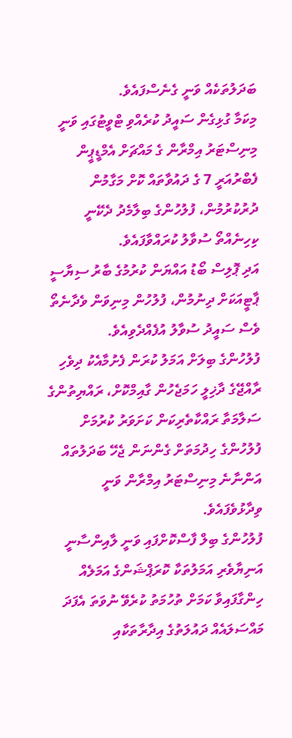ބަދަލުތަކެއް ވަނީ ގެނެސްފައެވެ.
މިކަމާ ގުޅިގެން ސައީދު ކުރެއްވި ޓްވީޓުގައި ވަނީ މިނިސްޓަރު އިމްރާން ގެ މައްޗަށް އެމްޑީޕީން ފެބްރުއަރީ 7 ގެ ދައުވާތައް ކޮށް މަގާމުން ދުރުކުރުމުން، ފުލުހުންގެ ބިލާމެދު ދެކޭނީ ކިހިނެއްތޯ ސުވާލު ކުރައްވާފައެވެ.
އަދި ޕޮލިސް ބޯޑު އައްޔަން ކުރުމުގެ ބާރު ސިޔާސީ ޕާޓީއަކަށް ދިނުމުން، ފުލުހުން މިނިވަން ވެދާނެތޯ ވެސް ސައީދު ސުވާލު އުފެއްދެވިއެވެ.
ފުލުހުންގެ ބިލަށް އަމަލު ކުރަން ފެށުމާއެކު ދިވެހި ރާއްޖޭގެ ދާޚިލީ ހަމަޖެހުން ގާއިމްކޮށް، ރައްޔިތުންގެ ސަލާމަތާ ރައްކާތެރިކަން ކަށަވަރު ކުރުމަށް ފުލުހުންގެ ހިދުމަތަށް ގެންނަން ޖެހޭ ބަދަލުތައް އަންނާނެ މިނިސްޓަރު އިމްރާން ވަނީ ވިދާޅުވެފައެވެ.
ފުލުހުންގެ ބިލް ފާސްކޮށްފައި ވަނީ ލާއިންސާނީ އަނިޔާވެރި އަމަލުތަކާ ކޮރަޕްޝަންގެ އަމަލެއް ހިންގާފައިވާ ކަމަށް ތުހުމަތު ކުރެވޭ ނުވަތަ އެފަދަ މައްސަލައެއް ދައުލަތުގެ އިދާރާތަކާއި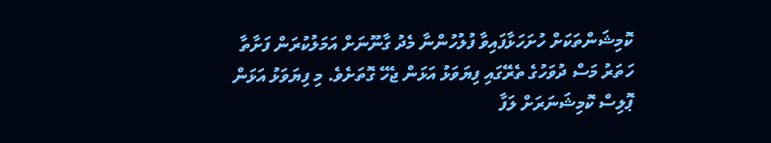ކޮމިޝަންތަކަށް ހުށަހަޅާފައިވާ ފުލުހުންނާ މެދު ގާނޫނަށް އަމަލުކުރަން ފަށާތާ ހަތަރު މަސް ދުވަހުގެ ތެރޭގައި ފިޔަވަޅު އަޅަން ޖެހޭ ގޮތަށެވެ. މި ފިޔަވަޅު އަޅަން ޕޮލިސް ކޮމިޝަނަރަށް ލަފާ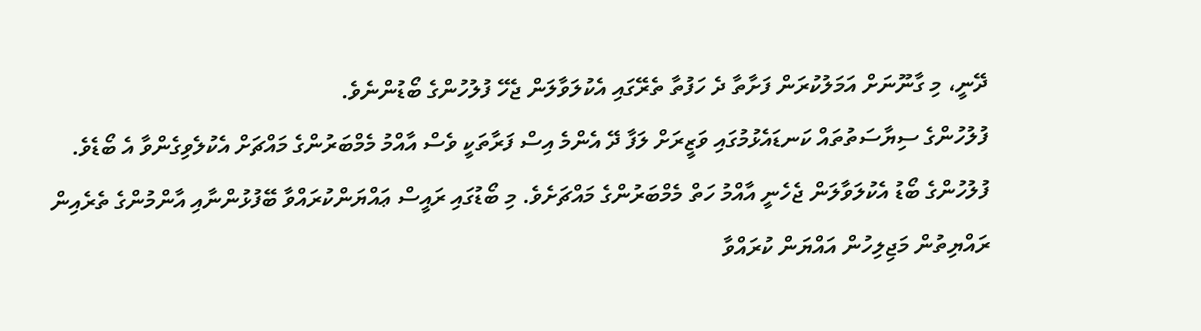ދޭނީ، މި ގާނޫނަށް އަމަލުކުރަން ފަށާތާ ދެ ހަފުތާ ތެރޭގައި އެކުލަވާލަން ޖެހޭ ފުލުހުންގެ ބޯޑުންނެވެ.
ފުލުހުންގެ ސިޔާސަތުތައް ކަނޑައެޅުމުގައި ވަޒީރަށް ލަފާ ދޭ އެންމެ އިސް ފަރާތަކީ ވެސް އާއްމު މެމްބަރުންގެ މައްޗަށް އެކުލެވިގެންވާ އެ ބޯޑެވެ.
ފުލުހުންގެ ބޯޑު އެކުލަވާލަން ޖެހެނީ އާއްމު ހަތް މެމްބަރުންގެ މައްޗަށެވެ. މި ބޯޑުގައި ރައީސް ޢައްޔަންކުރައްވާ ބޭފުޅުންނާއި އާންމުންގެ ތެރެއިން ރައްޔިތުން މަޖިލިހުން އައްޔަން ކުރައްވާ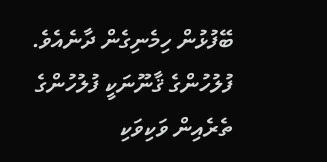ބޭފުޅުން ހިމެނިގެން ދާނެއެވެ.
ފުލުހުންގެ ޤާނޫނަކީ ފުލުހުންގެ ތެރެއިން ވަކިވަކި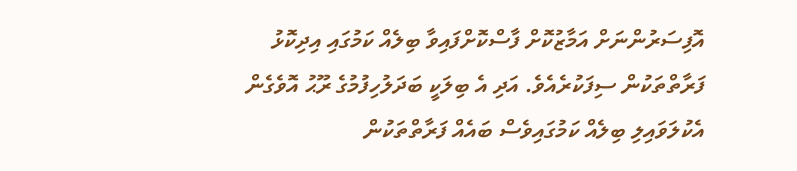އޮފިސަރުންނަށް އަމާޒުކޮށް ފާސްކޮށްފައިވާ ބިލެއް ކަމުގައި އިދިކޮޅު ފަރާތްތަކުން ސިފަކުރެއެވެ. އަދި އެ ބިލަކީ ބަދަލުހިފުމުގެ ރޫޙު އޮވެގެން އެކުލަވައިލި ބިލެއް ކަމުގައިވެސް ބައެއް ފަރާތްތަކުން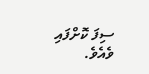ސިފަ ކޮށްފައި ވެއެވެ.